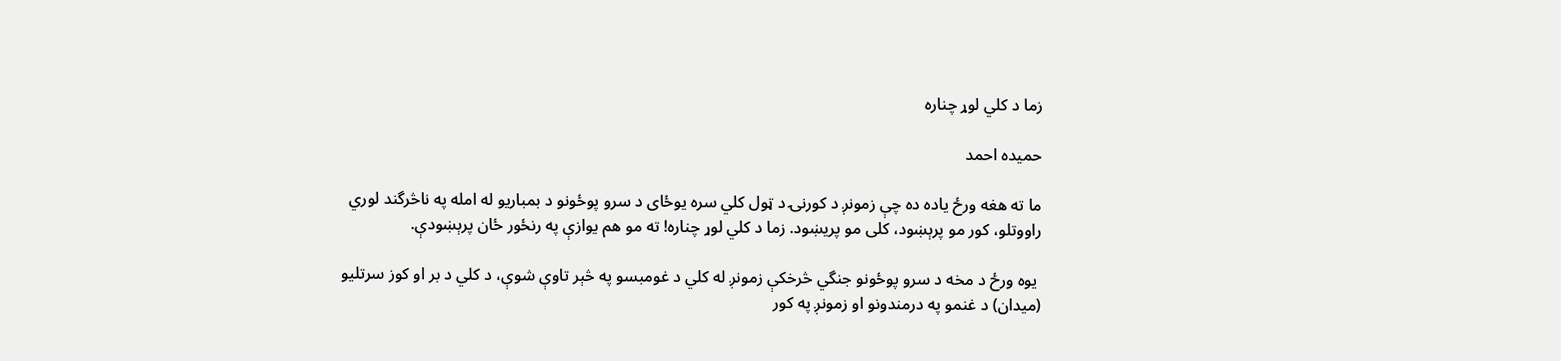زما د کلي لوړ چناره

حميده احمد

ما ته هغه ورځ ياده ده چې زمونږ د کورنۍ د ټول کلي سره يوځاى د سرو پوځونو د بمباريو له امله په ناڅرگند لوري راووتلو، کور مو پرېښود، کلى مو پريښود. زما د کلي لوړ چناره! ته مو هم يوازې په رنځور ځان پرېښودې.

 يوه ورځ د مخه د سرو پوځونو جنگي څرخکې زمونږ له کلي د غومبسو په څېر تاوې شوې، د کلي د بر او کوز سرتليو (ميدان) د غنمو په درمندونو او زمونږ په کور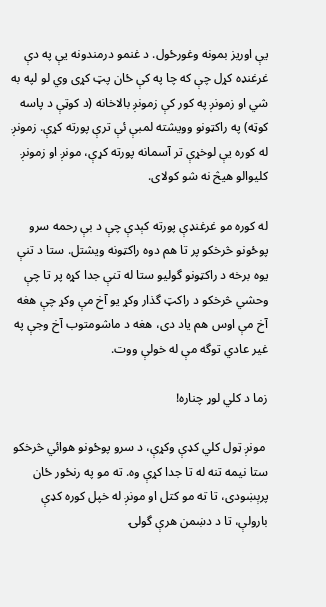يې اوريز بمونه وغورځول. د غنمو درمندونه يې په دې غرغنډه کړل چې که چا په کې ځان پټ کړى وي لو لپه به شي او زمونږ په کور کې زمونږ بالاخانه (د کوټې د پاسه کوټه) په راکټونو وويشته لمبې ئې ترې پورته کړې. زمونږ له کوره يې لوخړې تر آسمانه پورته کړې، مونږ او زمونږ کليوالو هيڅ نه شو کولاى.

له کوره مو غرغنډې پورته کېدې چې د بې رحمه سرو پوځونو څرخکو پر تا هم دوه راکټونه ويشتل. ستا د تنې يوه برخه د راکټونو گوليو ستا له تنې جدا کړه پر تا چې وحشي څرخکو د راکټ گذار وکړ يو آخ مې وکړ چې هغه آخ مې اوس هم ياد دى، هغه د ماشومتوب آخ وجې په غير عادي توگه مې له خولې ووت.

زما د کلي لوړ چناره!

 مونږ ټول کلي کډې وکړې، د سرو پوځونو هوائي څرخکو ستا نيمه تنه له تا جدا کړې وه. ته مو په رنځور ځان پرېښودى، تا ته مو کتل او مونږ له خپل کوره کډې بارولې، تا د دښمن هرې گولۍ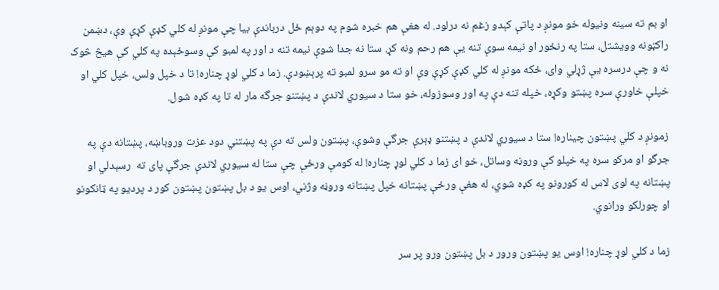او بم ته سينه ونيوله خو مونږ د پاتې کېدو زغم نه درلود. له هغې هم خبره شوم په دوېم ځل درباندې بيا چې مونږ له کلي کډې کړې وې، دښمن راکټونه وويشتل، ستا په رنځور او نيمه سوې تنه يې هم رحم ونه کړ. ستا نه جدا شوې نيمه تنه د اور په لمبو کې وسوځېده په کلي کې هيڅ څوک نه و چې درسره يې ژړلي واى، ځکه مونږ له کلي کډې کړې وې او ته مو سرو لمبو ته پرېښودې. زما د کلي لوړ چناره! تا د خپل ولس، خپل کلي او خپلې خاورې سره پښتو وکړه، خپله تنه دې په اور وسوزوله، خو ستا د سيوري لاندې د پښتنو جرگه مار له تا په کډه شول.

زمونږ د کلي پښتون چيناره! ستا د سيوري لاندې د پښتنو ډېرې جرگې وشوې، پښتون ولس ته دې په پښتني دود عزت وروباښه، پښتانه دې په جرگو او مرکو سره په خپلو کې وروڼه وساتل، خو اى زما د کلي لوړ چناره! له کومې ورځې چې ستا له سيوري لاندې جرگې پاى ته  رسېدلي او پښتانه په لوى لاس له کورونو په کډه شوي، له هغې ورځې پښتانه خپل پښتانه وروڼه وژني، اوس يو د بل پښتون پښتون کور د پرديو په ټانکونو او چورلکو ورانوي.

زما د کلي لوړ چناره! اوس يو پښتون ورور د بل پښتون ورو پر سر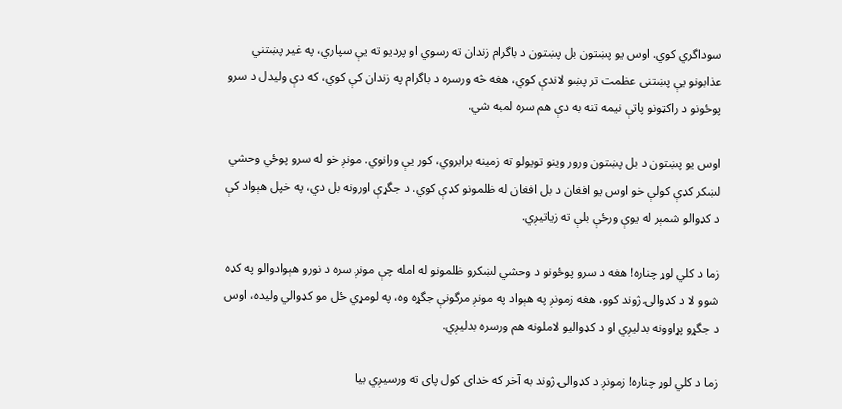سوداگري کوي. اوس يو پښتون بل پښتون د باگرام زندان ته رسوي او پرديو ته يې سپاري، په غير پښتني عذابونو يې پښتنى عظمت تر پښو لاندې کوي، هغه څه ورسره د باگرام په زندان کې کوي، که دې وليدل د سرو پوځونو د راکټونو پاتې نيمه تنه به دې هم سره لمبه شي.

اوس يو پښتون د بل پښتون ورور وينو تويولو ته زمينه برابروي، کور يې ورانوي. مونږ خو له سرو پوځي وحشي لښکر کډې کولې خو اوس يو افغان د بل افغان له ظلمونو کډې کوي. د جگړې اورونه بل دي، په خپل هېواد کې د کډوالو شمېر له يوې ورځې بلې ته زياتيږي.

زما د کلي لوړ چناره! هغه د سرو پوځونو د وحشي لښکرو ظلمونو له امله چې مونږ سره د نورو هېوادوالو په کډه شوو لا د کډوالۍ ژوند کوو، هغه زمونږ په هېواد په مونږ مرگونې جگړه وه، په لومړي ځل مو کډوالي وليده، اوس د جگړو پړاوونه بدليږي او د کډواليو لاملونه هم ورسره بدليږي.

زما د کلي لوړ چناره! زمونږ د کډوالۍ ژوند به آخر که خداى کول پاى ته ورسيږي بيا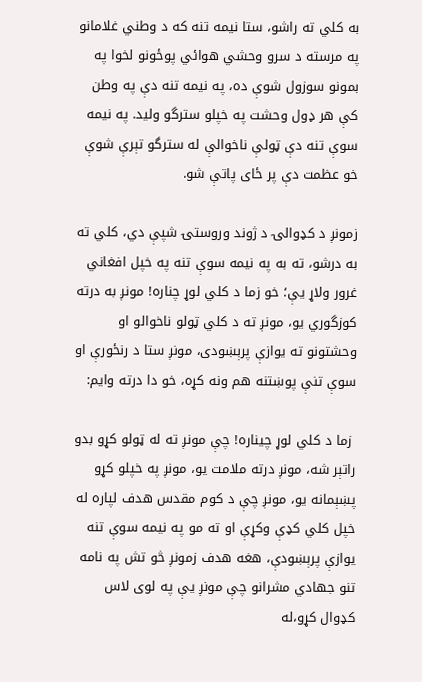به کلي ته راشو، ستا نيمه تنه که د وطني غلامانو په مرسته د سرو وحشي هوائي پوځونو لخوا په بمونو سوزول شوې ده، په نيمه تنه دې په وطن کې هر ډول وحشت په خپلو سترگو وليد. په نيمه سوې تنه دې ټولې ناخوالې له سترگو تېرې شوې خو عظمت دې پر ځاى پاتې شو.

زمونږ د کډوالۍ د ژوند وروستۍ شپې دي، کلي ته به درشو، ته به په نيمه سوې تنه په خپل افغاني غرور ولاړ يې؛ خو زما د کلي لوړ چناره! مونږ به درته کوزگوري يو، مونږ ته د کلي ټولو ناخوالو او وحشتونو ته يوازې پرېښودى، مونږ ستا د رنځورې او سوې تنې پوښتنه هم ونه کړه، خو دا درته وايم:

 زما د کلي لوړ چيناره! چې مونږ ته له ټولو کړو بدو راتېر شه، مونږ درته ملامت يو، مونږ په خپلو کړو پښېمانه يو، مونږ چې د کوم مقدس هدف لپاره له خپل کلي کډې وکړې او ته مو په نيمه سوې تنه يوازې پرېښودې، هغه هدف زمونږ څو تش په نامه تنو جهادي مشرانو چې مونږ يې په لوى لاس کډوال کړو،له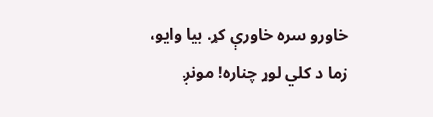خاورو سره خاورې کړ. بيا وايو، زما د کلي لوړ چناره! مونږ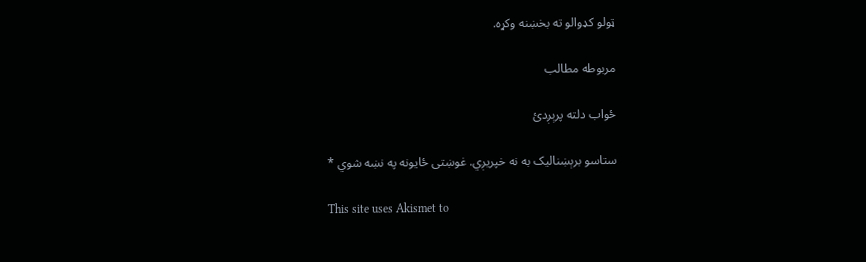ټولو کډوالو ته بخښنه وکړه.

مربوطه مطالب

ځواب دلته پرېږدئ

ستاسو برېښناليک به نه خپريږي. غوښتى ځایونه په نښه شوي *

This site uses Akismet to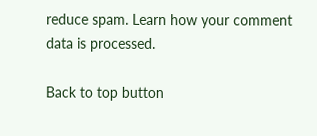reduce spam. Learn how your comment data is processed.

Back to top button